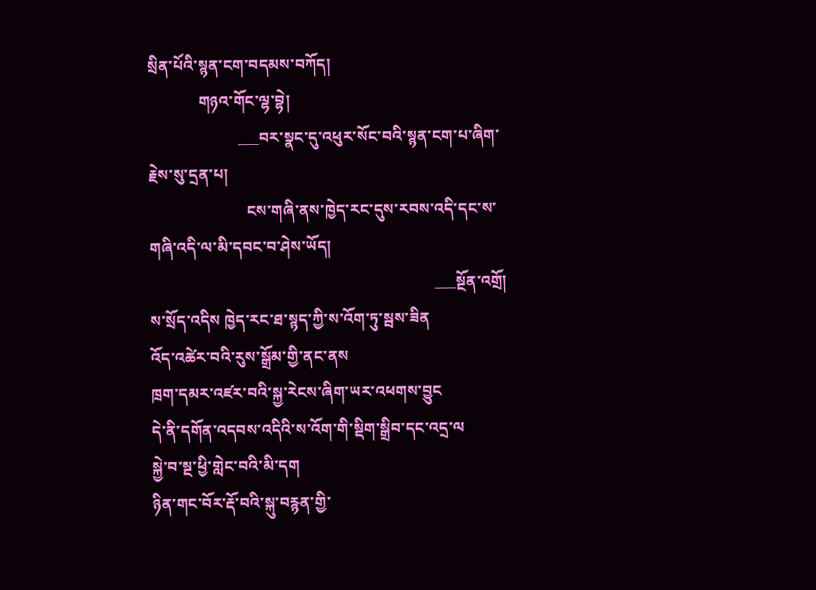སྲིན་པོའི་སྙན་ངག་བདམས་བཀོད།
             གཉའ་གོང་ལྷ་བྷེ།
                       ___བར་སྣང་དུ་འཕུར་སོང་བའི་སྙན་ངག་པ་ཞིག་རྗེས་སུ་དྲན་པ།
                         ངས་གཞི་ནས་ཁྱེད་རང་དུས་རབས་འདི་དང་ས་གཞི་འདི་ལ་མི་དབང་བ་ཤེས་ཡོད།
                                                                         ___སྔོན་འགྲོ།
ས་སྲོད་འདིས ཁྱེད་རང་ཐ་སྙད་ཀྱི་ས་འོག་ཏུ་སྦས་ཟིན
འོད་འཚེར་བའི་རུས་སྒྲོམ་གྱི་ནང་ནས
ཁྲག་དམར་འཛར་བའི་སྐྱ་རེངས་ཞིག་ཡར་འཕགས་བྱུང
དེ་ནི་དགོན་འདབས་འདིའི་ས་འོག་གི་སྡིག་སྒྲིབ་དང་འདྲ་ལ
སྐྱེ་བ་སྔ་ཕྱི་གླེང་བའི་མི་དག
ཉིན་གང་བོར་རྡོ་བའི་སྐུ་བརྙན་གྱི་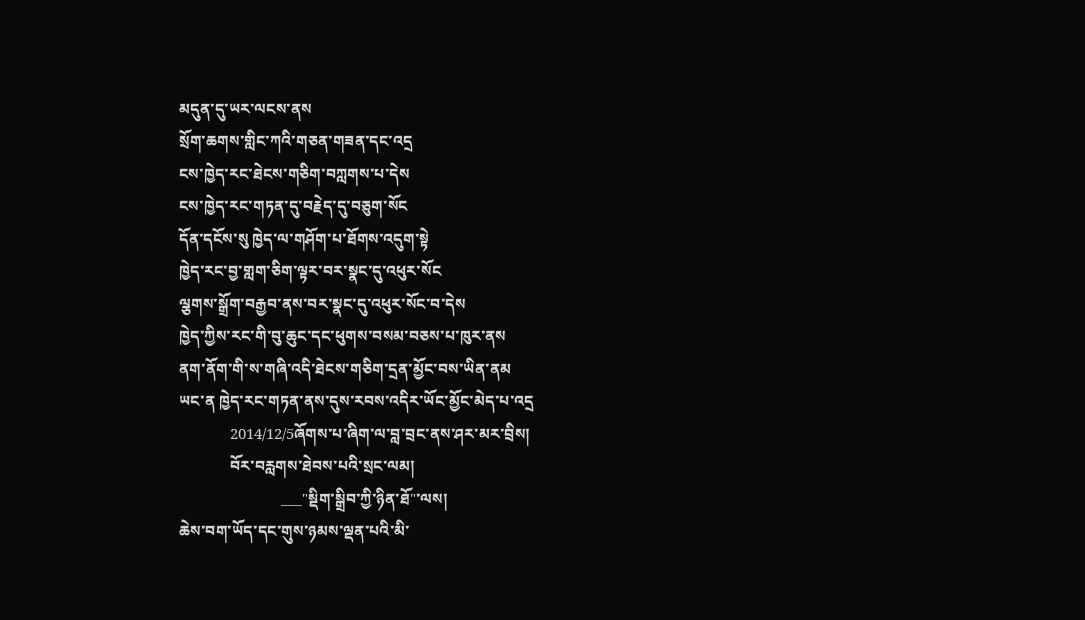མདུན་དུ་ཡར་ལངས་ནས
སྲོག་ཆགས་གླིང་ཀའི་གཅན་གཟན་དང་འདྲ
ངས་ཁྱེད་རང་ཐེངས་གཅིག་བཀླགས་པ་དེས
ངས་ཁྱེད་རང་གཏན་དུ་བརྗེད་དུ་བཅུག་སོང
དོན་དངོས་སུ ཁྱེད་ལ་གཤོག་པ་ཐོགས་འདུག་སྟེ
ཁྱེད་རང་བྱ་གླག་ཅིག་ལྟར་བར་སྣང་དུ་འཕུར་སོང
ལྕགས་སྒྲོག་བརྒྱབ་ནས་བར་སྣང་དུ་འཕུར་སོང་བ་དེས
ཁྱེད་ཀྱིས་རང་གི་བུ་ཆུང་དང་ཕུགས་བསམ་བཅས་པ་ཁུར་ནས
ནག་ནོག་གི་ས་གཞི་འདི་ཐེངས་གཅིག་དྲན་མྱོང་བས་ཡིན་ནམ
ཡང་ན ཁྱེད་རང་གཏན་ནས་དུས་རབས་འདིར་ཡོང་མྱོང་མེད་པ་འདྲ
             2014/12/5ཞོགས་པ་ཞིག་ལ་བླ་བྲང་ནས་ཤར་མར་བྲིས།
             བོར་བརླགས་ཐེབས་པའི་སྲང་ལམ།
                          ___"སྡིག་སྒྲིབ་ཀྱི་ཉིན་ཐོ"་ལས།
ཆེས་བག་ཡོད་དང་གུས་ཉམས་ལྡན་པའི་མི་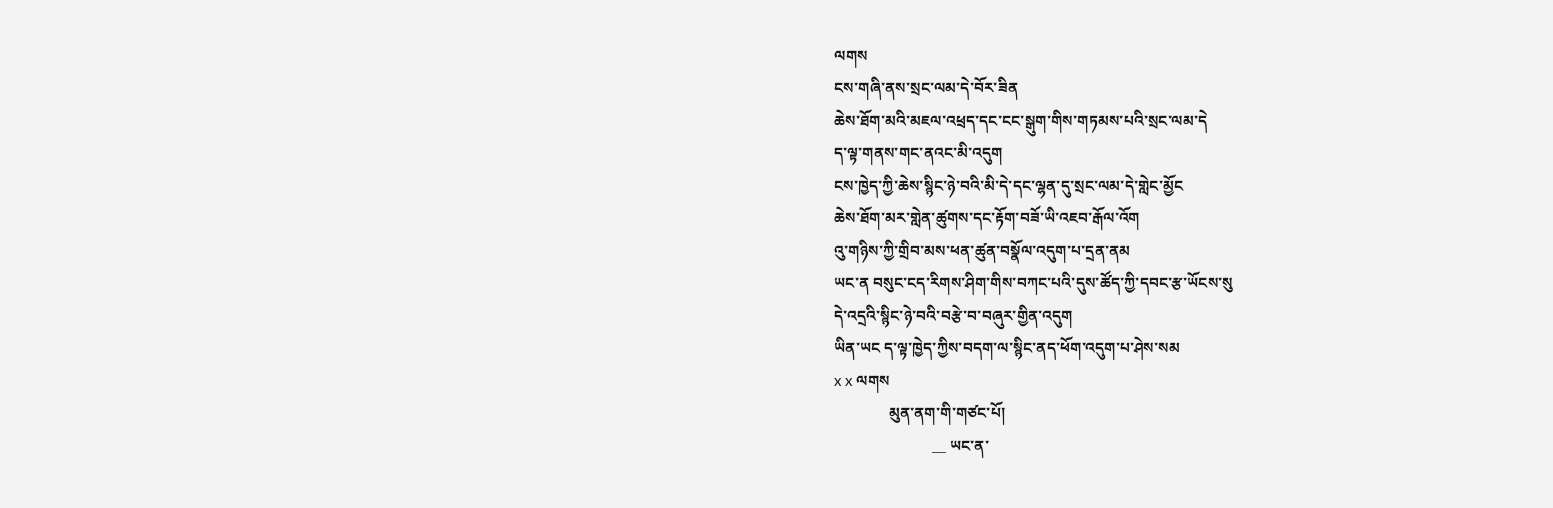ལགས
ངས་གཞི་ནས་སྲང་ལམ་དེ་བོར་ཟིན
ཆེས་ཐོག་མའི་མཇལ་འཕྲད་དང་ངང་སྒུག་གིས་གཏམས་པའི་སྲང་ལམ་དེ
ད་ལྟ་གནས་གང་ནའང་མི་འདུག
ངས་ཁྱེད་ཀྱི་ཆེས་སྙིང་ཉེ་བའི་མི་དེ་དང་ལྷན་དུ་སྲང་ལམ་དེ་གླེང་མྱོང
ཆེས་ཐོག་མར་གླེན་ཚུགས་དང་རྟོག་བཟོ་ཡི་འཇབ་རྒོལ་འོག
འུ་གཉིས་ཀྱི་གྲིབ་མས་ཕན་ཚུན་བསྣོལ་འདུག་པ་དྲན་ནམ
ཡང་ན བསུང་ངད་རིགས་ཤིག་གིས་བཀང་པའི་དུས་ཚོད་ཀྱི་དབང་རྩ་ཡོངས་སུ
དེ་འདྲའི་སྙིང་ཉེ་བའི་བརྩེ་བ་བཞུར་གྱིན་འདུག
ཡིན་ཡང ད་ལྟ་ཁྱེད་ཀྱིས་བདག་ལ་སྙིང་ནད་ཕོག་འདུག་པ་ཤེས་སམ
x x ལགས
              མུན་ནག་གི་གཙང་པོ།
                         __ ཡང་ན་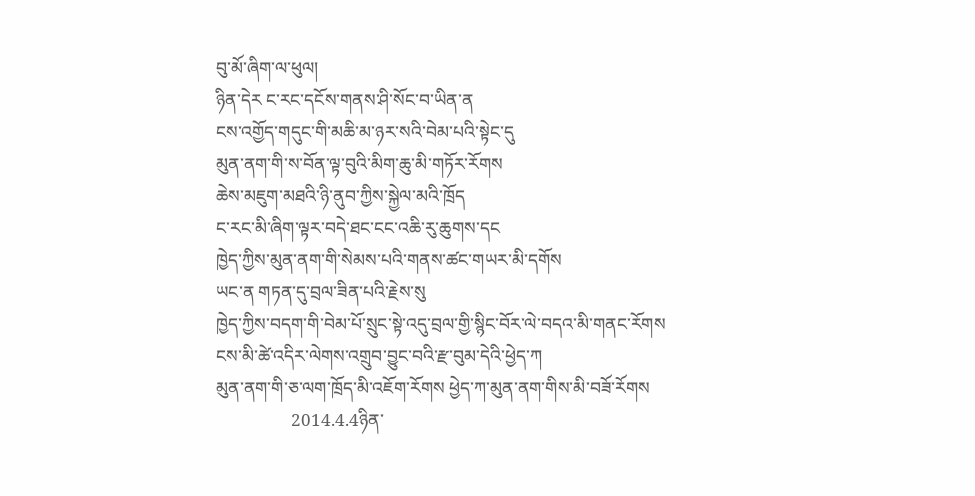བུ་མོ་ཞིག་ལ་ཕུལ།
ཉིན་དེར ང་རང་དངོས་གནས་ཤི་སོང་བ་ཡིན་ན
ངས་འགྱོད་གདུང་གི་མཆི་མ་ཉར་སའི་བེམ་པའི་སྟེང་དུ
མུན་ནག་གི་ས་བོན་ལྟ་བུའི་མིག་ཆུ་མི་གཏོར་རོགས
ཆེས་མཇུག་མཐའི་ཉི་ནུབ་ཀྱིས་སྐྱེལ་མའི་ཁྲོད
ང་རང་མི་ཞིག་ལྟར་བདེ་ཐང་ངང་འཆི་རུ་ཆུགས་དང
ཁྱེད་ཀྱིས་མུན་ནག་གི་སེམས་པའི་གནས་ཚང་གཡར་མི་དགོས
ཡང་ན གཏན་དུ་བྲལ་ཟིན་པའི་རྗེས་སུ
ཁྱེད་ཀྱིས་བདག་གི་བེམ་པོ་སྲུང་སྟེ་འདུ་བྲལ་གྱི་སྙིང་བོར་ལེ་བདའ་མི་གནང་རོགས
ངས་མི་ཚེ་འདིར་ལེགས་འགྲུབ་བྱུང་བའི་རྫ་བུམ་དེའི་ཕྱེད་ཀ
མུན་ནག་གི་ཅ་ལག་ཁྲོད་མི་འཇོག་རོགས ཕྱེད་ཀ་མུན་ནག་གིས་མི་བཟོ་རོགས
                 2014.4.4ཉིན་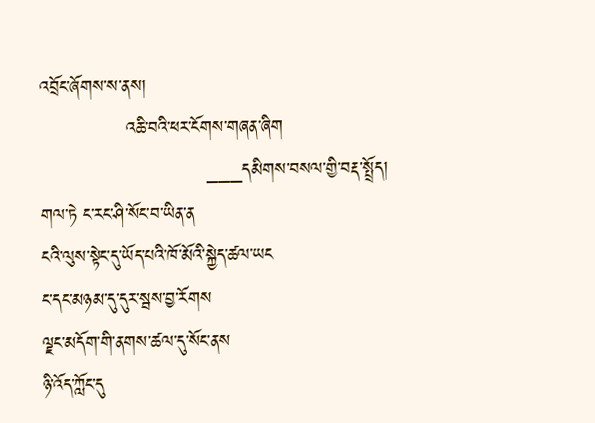འབྲོང་ཞོགས་ས་ནས།
              འཆི་བའི་ཕར་ངོགས་གཞན་ཞིག
                           ___དམིགས་བསལ་གྱི་བརྡ་སྤྲོད།
གལ་ཏེ ང་རང་ཤི་སོང་བ་ཡིན་ན
ངའི་ལུས་སྟེང་དུ་ཡོད་པའི་ཁོ་མོའི་སྐྱེད་ཚལ་ཡང
ང་དང་མཉམ་དུ་དུར་སྦས་བྱ་རོགས
ལྗང་མདོག་གི་ནགས་ཚལ་དུ་སོང་ནས
ཉི་འོད་ཀློང་དུ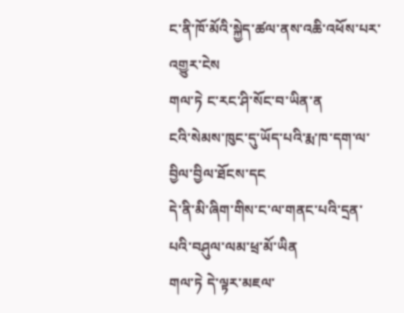ང་ནི་ཁོ་མོའི་སྐྱེད་ཚལ་ནས་འཆི་འཕོས་པར་འགྱུར་ངེས
གལ་ཏེ ང་རང་ཤི་སོང་བ་ཡིན་ན
ངའི་སེམས་ཁུང་དུ་ཡོད་པའི་རྨ་ཁ་དག་ལ་བྱིལ་བྱིལ་ཐོངས་དང
དེ་ནི་མི་ཞིག་གིས་ང་ལ་གནང་པའི་དྲན་པའི་བཤུལ་ལམ་ཕྲ་མོ་ཡིན
གལ་ཏེ དེ་ལྟར་མཇལ་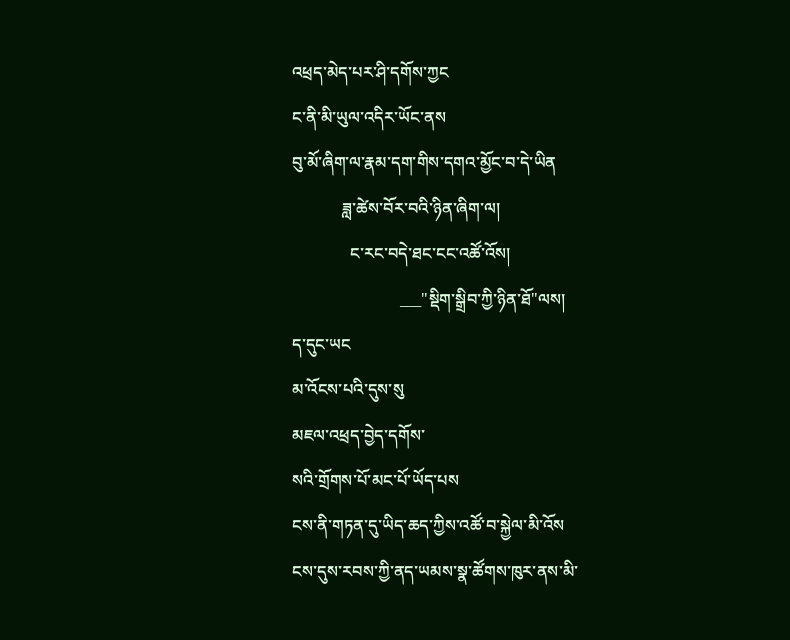འཕྲད་མེད་པར་ཤི་དགོས་ཀྱང
ང་ནི་མི་ཡུལ་འདིར་ཡོང་ནས
བུ་མོ་ཞིག་ལ་རྣམ་དག་གིས་དགའ་མྱོང་བ་དེ་ཡིན
            ཟླ་ཚེས་བོར་བའི་ཉིན་ཞིག་ལ།
              ང་རང་བདེ་ཐང་ངང་འཚོ་འོས།
                          ___"སྡིག་སྒྲིབ་ཀྱི་ཉིན་ཐོ"ལས།
ད་དུང་ཡང
མ་འོངས་པའི་དུས་སུ
མཇལ་འཕྲད་བྱེད་དགོས་
སའི་གྲོགས་པོ་མང་པོ་ཡོད་པས
ངས་ནི་གཏན་དུ་ཡིད་ཆད་ཀྱིས་འཚོ་བ་སྐྱེལ་མི་འོས
ངས་དུས་རབས་ཀྱི་ནད་ཡམས་སྣ་ཚོགས་ཁུར་ནས་མི་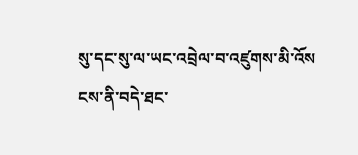སུ་དང་སུ་ལ་ཡང་འབྲེལ་བ་འཛུགས་མི་འོས
ངས་ནི་བདེ་ཐང་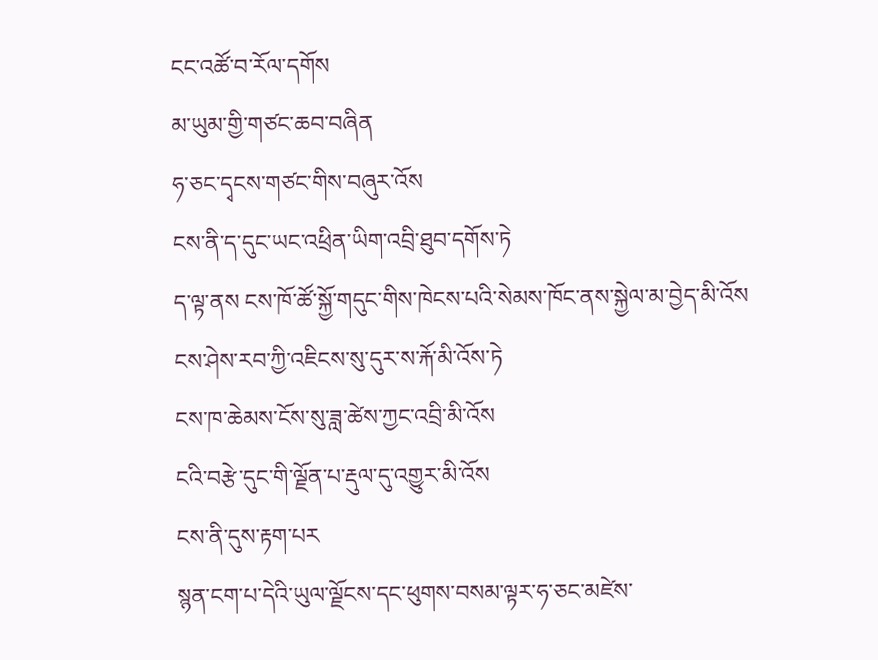ངང་འཚོ་བ་རོལ་དགོས
མ་ཡུམ་གྱི་གཙང་ཆབ་བཞིན
ཧ་ཅང་དྭངས་གཙང་གིས་བཞུར་འོས
ངས་ནི་ད་དུང་ཡང་འཕྲིན་ཡིག་འབྲི་ཐུབ་དགོས་ཏེ
ད་ལྟ་ནས ངས་ཁོ་ཚོ་སྐྱོ་གདུང་གིས་ཁེངས་པའི་སེམས་ཁོང་ནས་སྐྱེལ་མ་བྱེད་མི་འོས
ངས་ཤེས་རབ་ཀྱི་འཇིངས་སུ་དུར་ས་རྐོ་མི་འོས་ཏེ
ངས་ཁ་ཆེམས་ངོས་སུ་ཟླ་ཚེས་ཀྱང་འབྲི་མི་འོས
ངའི་བརྩེ་དུང་གི་ལྗོན་པ་རྡུལ་དུ་འགྱུར་མི་འོས
ངས་ནི་དུས་རྟག་པར
སྙན་ངག་པ་དེའི་ཡུལ་ལྗོངས་དང་ཕུགས་བསམ་ལྟར་ཧ་ཅང་མཛེས་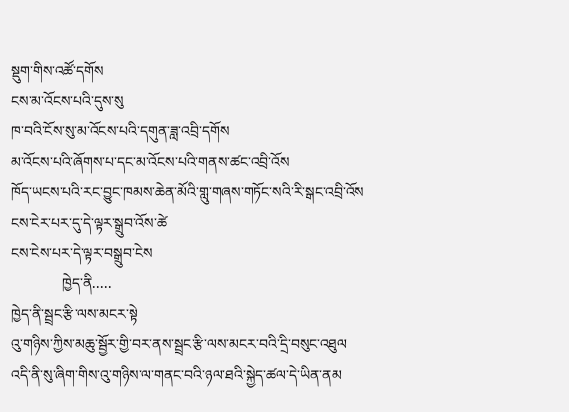སྡུག་གིས་འཚོ་དགོས
ངས་མ་འོངས་པའི་དུས་སུ
ཁ་བའི་ངོས་སུ་མ་འོངས་པའི་དགུན་ཟླ་འབྲི་དགོས
མ་འོངས་པའི་ཞོགས་པ་དང་མ་འོངས་པའི་གནས་ཚང་འབྲི་འོས
ཁོད་ཡངས་པའི་རང་བྱུང་ཁམས་ཆེན་མོའི་གླུ་གཞས་གཏོང་སའི་རི་སྒང་འབྲི་འོས
ངས་ངེར་པར་དུ་དེ་ལྟར་སྒྲུབ་འོས་ཚེ
ངས་ངེས་པར་དེ་ལྟར་བསྒྲུབ་ངེས
              ཁྱེད་ནི.....
ཁྱེད་ནི་སྦྲང་རྩི་ལས་མངར་སྟེ
འུ་གཉིས་ཀྱིས་མཆུ་སྦྱོར་གྱི་བར་ནས་སྦྲང་རྩི་ལས་མངར་བའི་དྲི་བསུང་འཐུལ
འདི་ནི་སུ་ཞིག་གིས་འུ་གཉིས་ལ་གནང་བའི་ཉལ་ཐའི་སྐྱེད་ཚལ་དེ་ཡིན་ནམ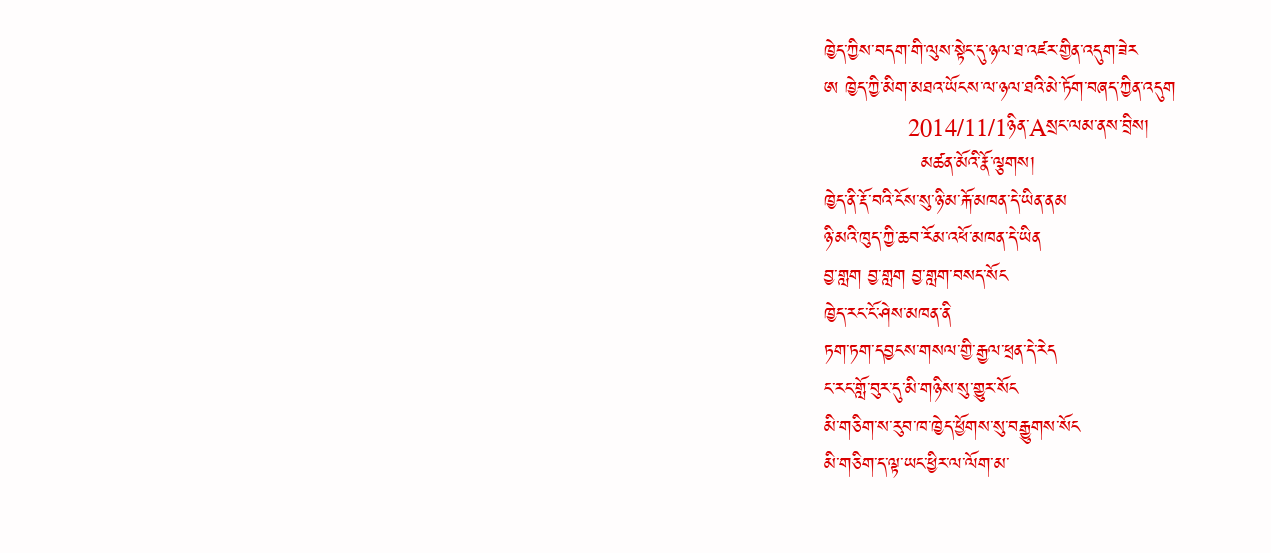ཁྱེད་ཀྱིས་བདག་གི་ལུས་སྟེང་དུ་ཉལ་ཐ་འཛར་གྱིན་འདུག་ཟེར
ཨ ཁྱེད་ཀྱི་མིག་མཐའ་ཡོངས་ལ་ཉལ་ཐའི་མེ་ཏོག་བཞད་ཀྱིན་འདུག
             2014/11/1ཉིན་Aསྲང་ལམ་ནས་བྲིས།
               མཚན་མོའི་རྣོ་ལྕགས།
ཁྱེད་ནི་རྡོ་བའི་ངོས་སུ་ཉི་མ་རྐོ་མཁན་དེ་ཡིན་ནམ
ཉི་མའི་ཁུད་ཀྱི་ཆབ་རོམ་འཕོ་མཁན་དེ་ཡིན
བྱ་གླག བྱ་གླག བྱ་གླག་བསད་སོང
ཁྱེད་རང་ངོ་ཤེས་མཁན་ནི
ཏག་ཏག་དབྱངས་གསལ་གྱི་རྒྱལ་ཕྲན་དེ་རེད
ང་རང་གློ་བུར་དུ་མི་གཉིས་སུ་གྱུར་སོང
མི་གཅིག་ས་རུབ་ཁ་ཁྱེད་ཕྱོགས་སུ་བརྒྱུགས་སོང
མི་གཅིག་ད་ལྟ་ཡང་ཕྱིར་ལ་ལོག་མ་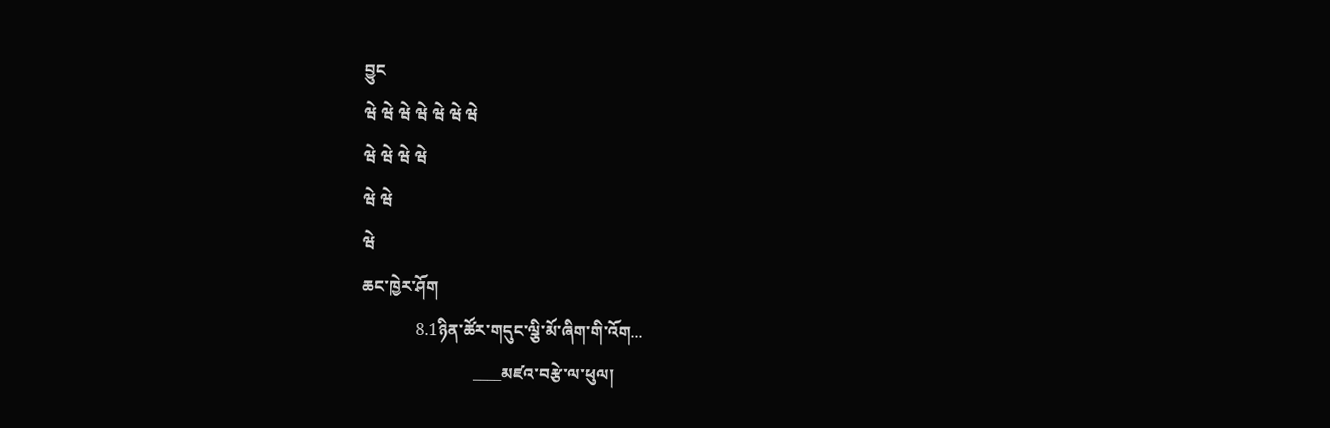བྱུང
ཝེ ཝེ ཝེ ཝེ ཝེ ཝེ ཝེ
ཝེ ཝེ ཝེ ཝེ
ཝེ ཝེ
ཝེ
ཆང་ཁྱེར་ཤོག
             8.1ཉིན་ཚོར་གདུང་ལྕི་མོ་ཞིག་གི་འོག...
                           ____མཛའ་བརྩེ་ལ་ཕུལ།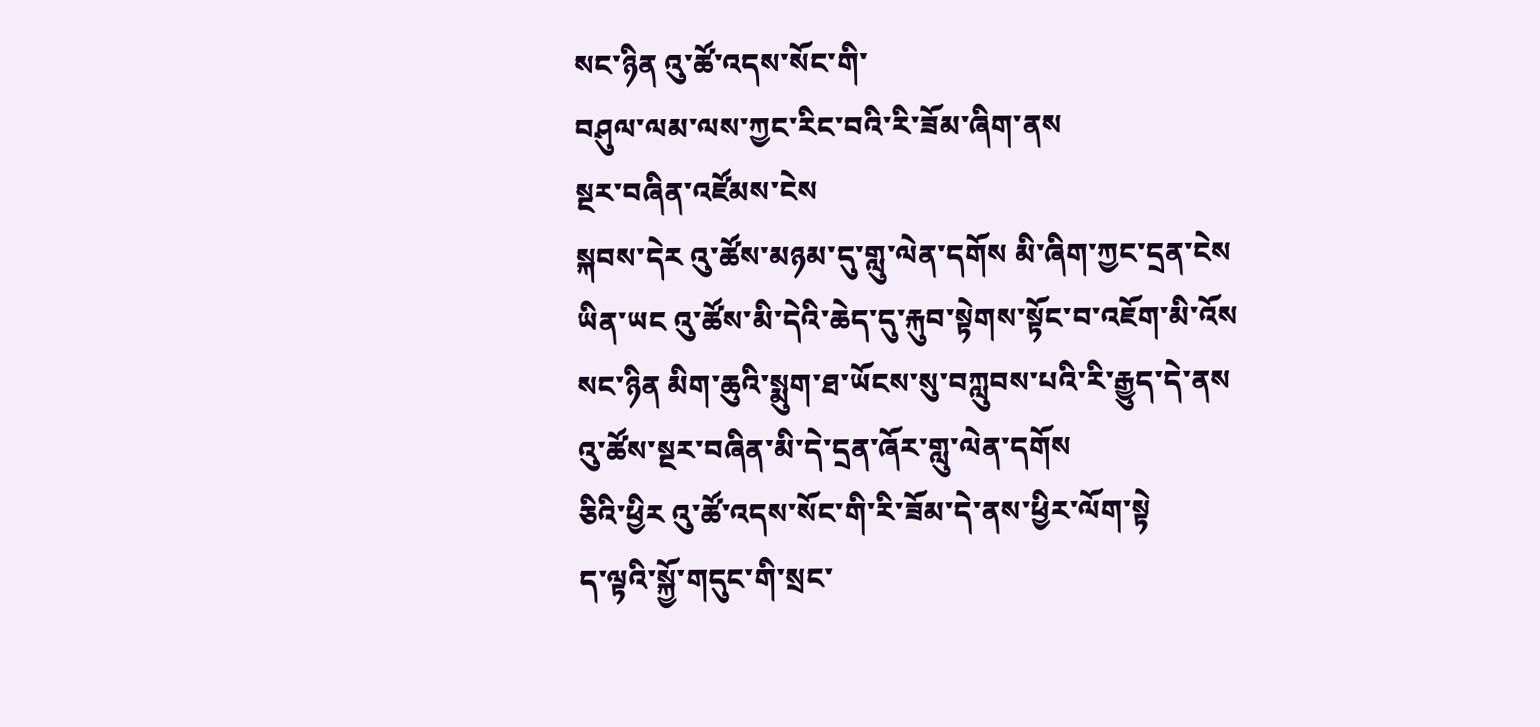སང་ཉིན འུ་ཚོ་འདས་སོང་གི་
བཤུལ་ལམ་ལས་ཀྱང་རིང་བའི་རི་ཟོམ་ཞིག་ནས
སྔར་བཞིན་འཛོམས་ངེས
སྐབས་དེར འུ་ཚོས་མཉམ་དུ་གླུ་ལེན་དགོས མི་ཞིག་ཀྱང་དྲན་ངེས
ཡིན་ཡང འུ་ཚོས་མི་དེའི་ཆེད་དུ་རྐུབ་སྟེགས་སྟོང་བ་འཇོག་མི་འོས
སང་ཉིན མིག་ཆུའི་སྨུག་ཐ་ཡོངས་སུ་བཀླུབས་པའི་རི་རྒྱུད་དེ་ནས
འུ་ཚོས་སྔར་བཞིན་མི་དེ་དྲན་ཞོར་གླུ་ལེན་དགོས
ཅིའི་ཕྱིར འུ་ཚོ་འདས་སོང་གི་རི་ཟོམ་དེ་ནས་ཕྱིར་ལོག་སྟེ
ད་ལྟའི་སྐྱོ་གདུང་གི་སྲང་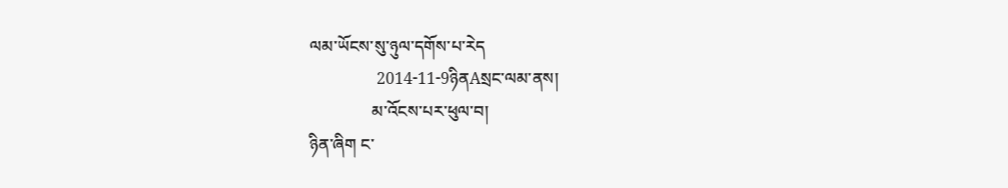ལམ་ཡོངས་སུ་ཉུལ་དགོས་པ་རེད
                2014-11-9ཉིནAསྲང་ལམ་ནས།
               མ་འོངས་པར་ཕུལ་བ།
ཉིན་ཞིག ང་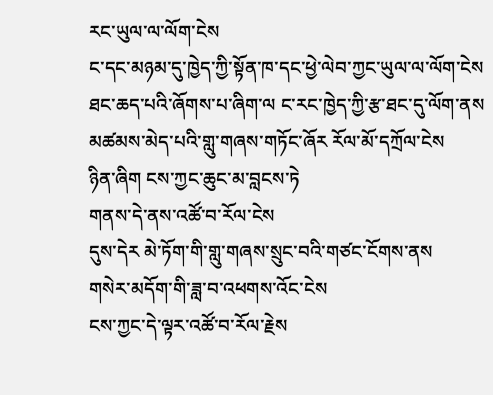རང་ཡུལ་ལ་ལོག་ངེས
ང་དང་མཉམ་དུ་ཁྱེད་ཀྱི་སྟོན་ཁ་དང་ཕྱེ་ལེབ་ཀྱང་ཡུལ་ལ་ལོག་ངེས
ཐང་ཆད་པའི་ཞོགས་པ་ཞིག་ལ ང་རང་ཁྱེད་ཀྱི་རྩ་ཐང་དུ་ལོག་ནས
མཚམས་མེད་པའི་གླུ་གཞས་གཏོང་ཞོར རོལ་མོ་དཀྲོལ་ངེས
ཉིན་ཞིག ངས་ཀྱང་ཆུང་མ་བླངས་ཏེ
གནས་དེ་ནས་འཚོ་བ་རོལ་ངེས
དུས་དེར མེ་ཏོག་གི་གླུ་གཞས་སྲུང་བའི་གཙང་ངོགས་ནས
གསེར་མདོག་གི་ཟླ་བ་འཕགས་འོང་ངེས
ངས་ཀྱང་དེ་ལྟར་འཚོ་བ་རོལ་རྗེས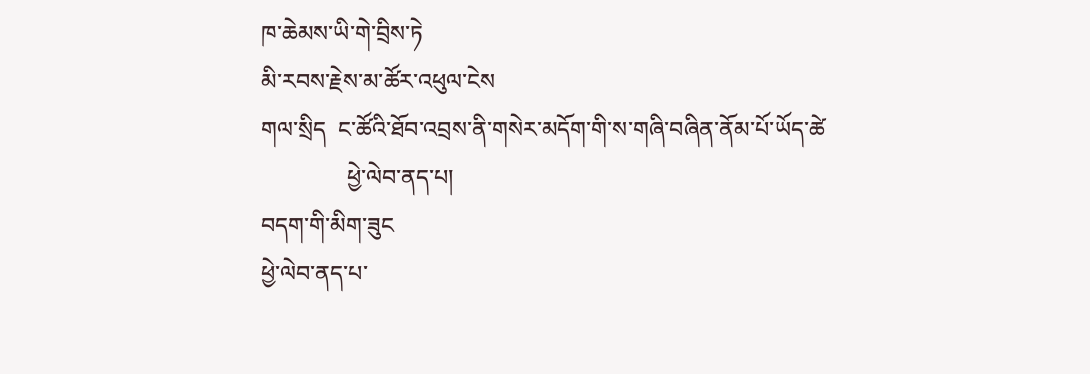ཁ་ཆེམས་ཡི་གེ་བྲིས་ཏེ
མི་རབས་རྗེས་མ་ཚོར་འཕུལ་ངེས
གལ་སྲིད  ང་ཚོའི་ཐོབ་འབྲས་ནི་གསེར་མདོག་གི་ས་གཞི་བཞིན་ནོམ་པོ་ཡོད་ཚེ
               ཕྱེ་ལེབ་ནད་པ།
བདག་གི་མིག་ཟུང
ཕྱེ་ལེབ་ནད་པ་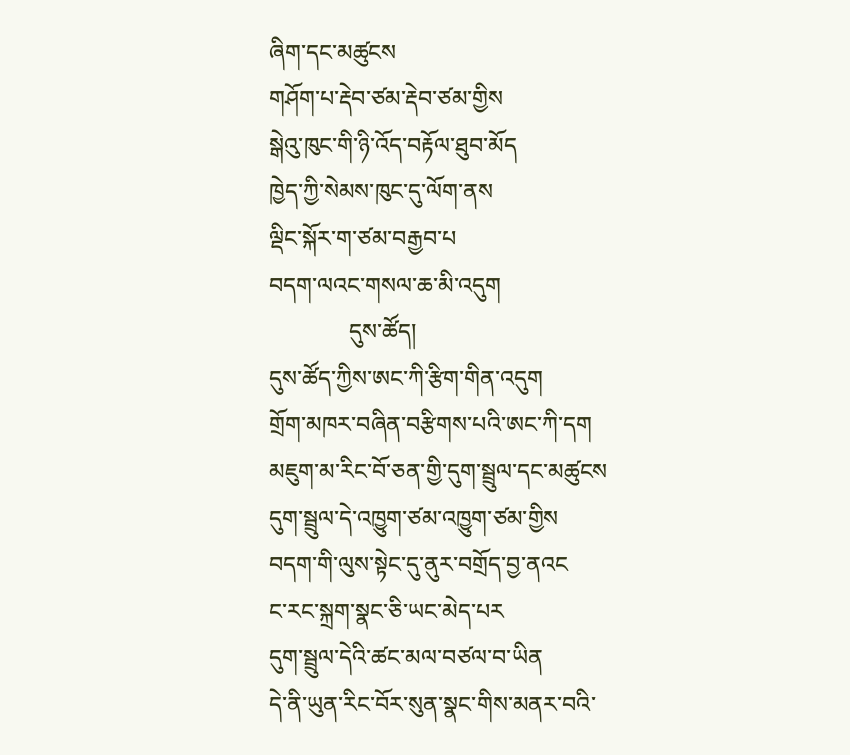ཞིག་དང་མཚུངས
གཤོག་པ་རྡེབ་ཙམ་རྡེབ་ཙམ་གྱིས
སྒེའུ་ཁུང་གི་ཉི་འོད་བརྟོལ་ཐུབ་མོད
ཁྱེད་ཀྱི་སེམས་ཁུང་དུ་ལོག་ནས
ལྡིང་སྐོར་ག་ཙམ་བརྒྱབ་པ
བདག་ལའང་གསལ་ཆ་མི་འདུག
              དུས་ཚོད།
དུས་ཚོད་ཀྱིས་ཨང་ཀི་རྩིག་གིན་འདུག
གྲོག་མཁར་བཞིན་བརྩིགས་པའི་ཨང་ཀི་དག
མཇུག་མ་རིང་བོ་ཅན་གྱི་དུག་སྦྲུལ་དང་མཚུངས
དུག་སྦྲུལ་དེ་འཁྱུག་ཙམ་འཁྱུག་ཙམ་གྱིས
བདག་གི་ལུས་སྟེང་དུ་ནུར་བགྲོད་བྱ་ནའང
ང་རང་སྐྲག་སྣང་ཅི་ཡང་མེད་པར
དུག་སྦྲུལ་དེའི་ཚང་མལ་བཙལ་བ་ཡིན
དེ་ནི་ཡུན་རིང་བོར་སུན་སྣང་གིས་མནར་བའི་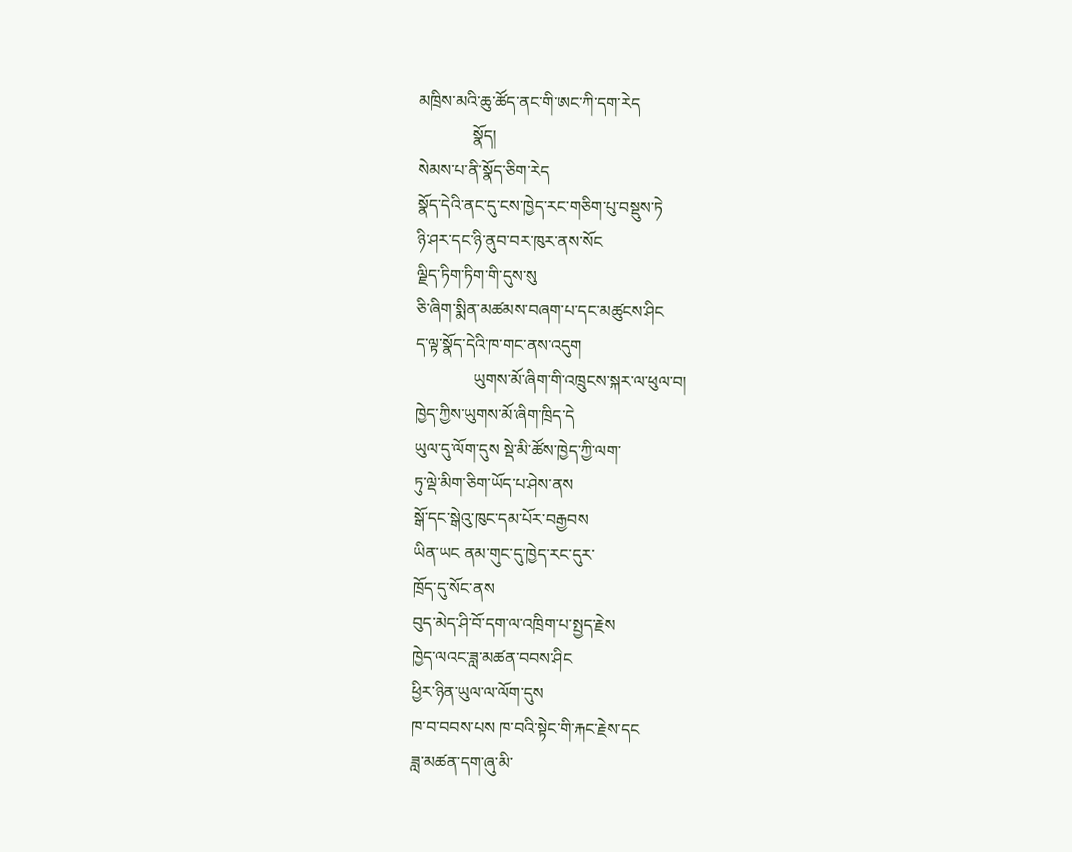མཁྲིས་མའི་ཆུ་ཚོད་ནང་གི་ཨང་ཀི་དག་རེད
             སྣོད།
སེམས་པ་ནི་སྣོད་ཅིག་རེད
སྣོད་དེའི་ནང་དུ་ངས་ཁྱེད་རང་གཅིག་པུ་བསྡུས་ཏེ
ཉི་ཤར་དང་ཉི་ནུབ་བར་ཁུར་ནས་སོང
ལྗིད་ཏིག་ཏིག་གི་དུས་སུ
ཅི་ཞིག་སྨིན་མཚམས་བཞག་པ་དང་མཚུངས་ཤིང
ད་ལྟ་སྣོད་དེའི་ཁ་གང་ནས་འདུག
              ཡུགས་མོ་ཞིག་གི་འཁྲུངས་སྐར་ལ་ཕུལ་བ།
ཁྱེད་ཀྱིས་ཡུགས་མོ་ཞིག་ཁྲིད་དེ
ཡུལ་དུ་ལོག་དུས སྡེ་མི་ཚོས་ཁྱེད་ཀྱི་ལག་
ཏུ་ལྡེ་མིག་ཅིག་ཡོད་པ་ཤེས་ནས
སྒོ་དང་སྒེའུ་ཁུང་དམ་པོར་བརྒྱབས
ཡིན་ཡང ནམ་གུང་དུ་ཁྱེད་རང་དུར་
ཁྲོད་དུ་སོང་ནས
བུད་མེད་ཤི་བོ་དག་ལ་འཁྲིག་པ་སྤྱད་རྗེས
ཁྱེད་ལའང་ཟླ་མཚན་བབས་ཤིང
ཕྱིར་ཉིན་ཡུལ་ལ་ལོག་དུས
ཁ་བ་བབས་པས ཁ་བའི་སྟེང་གི་རྐང་རྗེས་དང
ཟླ་མཚན་དག་ཞུ་མི་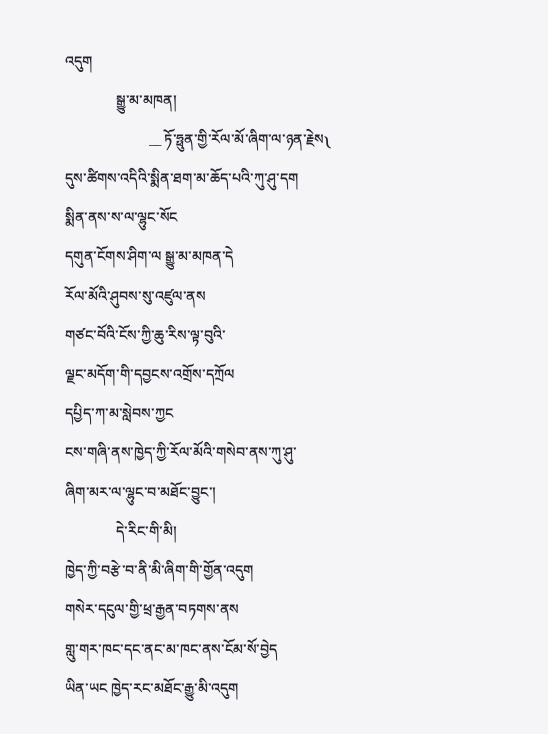འདུག
              སྒྱུ་མ་མཁན།
                       __ ཏོ་ཧྥུན་གྱི་རོལ་མོ་ཞིག་ལ་ཉན་རྗེས༾
དུས་ཚིགས་འདིའི་སྨིན་ཐག་མ་ཆོད་པའི་ཀུ་ཤུ་དག
སྨིན་ནས་ས་ལ་ལྷུང་སོང
དགུན་ངོགས་ཤིག་ལ སྒྱུ་མ་མཁན་དེ
རོལ་མོའི་ཤུབས་སུ་འཛུལ་ནས
གཙང་བོའི་ངོས་ཀྱི་ཆུ་རིས་ལྟ་བུའི་
ལྗང་མདོག་གི་དབྱངས་འགྲོས་དཀྲོལ
དཔྱིད་ཀ་མ་སླེབས་ཀྱང
ངས་གཞི་ནས་ཁྱེད་ཀྱི་རོལ་མོའི་གསེབ་ནས་ཀུ་ཤུ་
ཞིག་མར་ལ་ལྷུང་བ་མཐོང་བྱུང་།
              དེ་རིང་གི་མི།
ཁྱེད་ཀྱི་བརྩེ་བ་ནི་མི་ཞིག་གི་གྱོན་འདུག
གསེར་དངུལ་གྱི་ཕྲ་རྒྱན་བཏགས་ནས
གླུ་གར་ཁང་དང་ནང་མ་ཁང་ནས་ངོམ་སོ་བྱེད
ཡིན་ཡང ཁྱེད་རང་མཐོང་རྒྱུ་མི་འདུག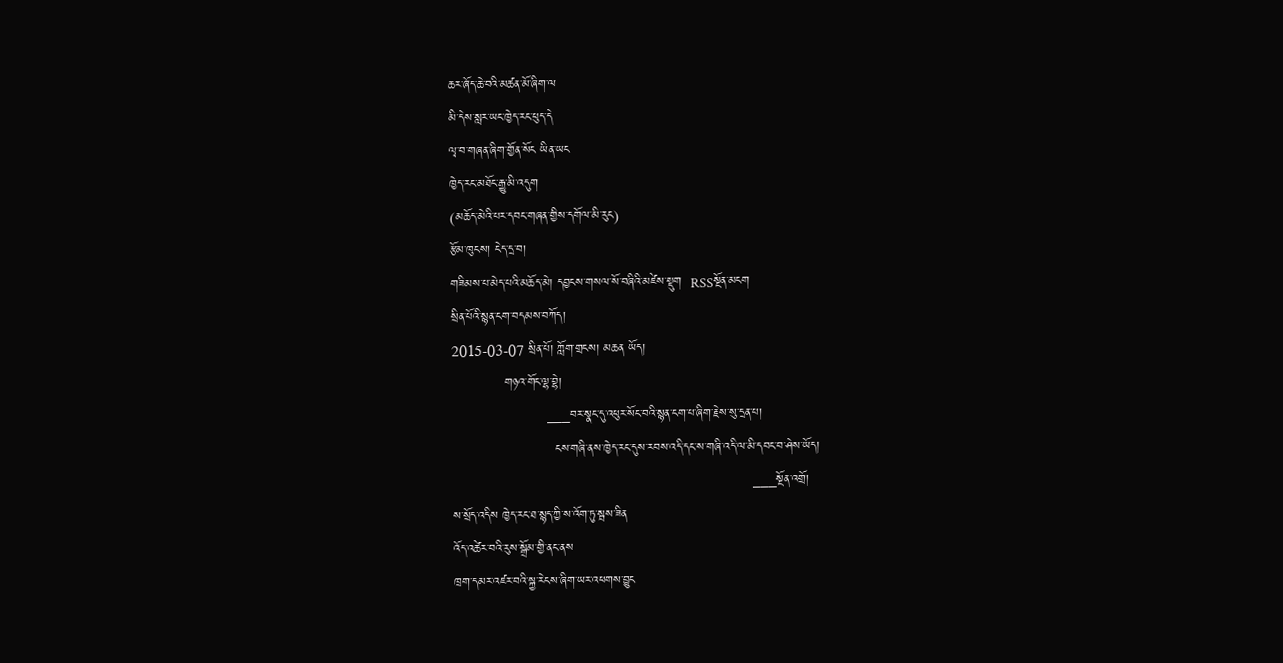ཆར་ཞོད་ཆེ་བའི་མཚན་མོ་ཞིག་ལ
མི་དེས་སླར་ཡང་ཁྱེད་རང་ཕུད་དེ
ལྭ་བ་གཞན་ཞིག་གྱོན་སོང ཡིན་ཡང
ཁྱེད་རང་མཐོང་རྒྱུ་མི་འདུག
(མཆོད་མེའི་པར་དབང་གཞན་གྱིས་དགོལ་མི་རུང)
རྩོམ་ཁུངས། ངེད་དྲ་བ།
གཟིམས་པ་མེད་པའི་མཆོད་མེ། དབྱངས་གསལ་སོ་བཞིའི་མཛེས་སྡུག  RSSསྔོན་མངག
སྲིན་པོའི་སྙན་ངག་བདམས་བཀོད།
2015-03-07 སྲིན་པོ། ཀློག་གྲངས། མཆན ཡོད།
             གཉའ་གོང་ལྷ་བྷེ།
                       ___བར་སྣང་དུ་འཕུར་སོང་བའི་སྙན་ངག་པ་ཞིག་རྗེས་སུ་དྲན་པ།
                         ངས་གཞི་ནས་ཁྱེད་རང་དུས་རབས་འདི་དང་ས་གཞི་འདི་ལ་མི་དབང་བ་ཤེས་ཡོད།
                                                                         ___སྔོན་འགྲོ།
ས་སྲོད་འདིས ཁྱེད་རང་ཐ་སྙད་ཀྱི་ས་འོག་ཏུ་སྦས་ཟིན
འོད་འཚེར་བའི་རུས་སྒྲོམ་གྱི་ནང་ནས
ཁྲག་དམར་འཛར་བའི་སྐྱ་རེངས་ཞིག་ཡར་འཕགས་བྱུང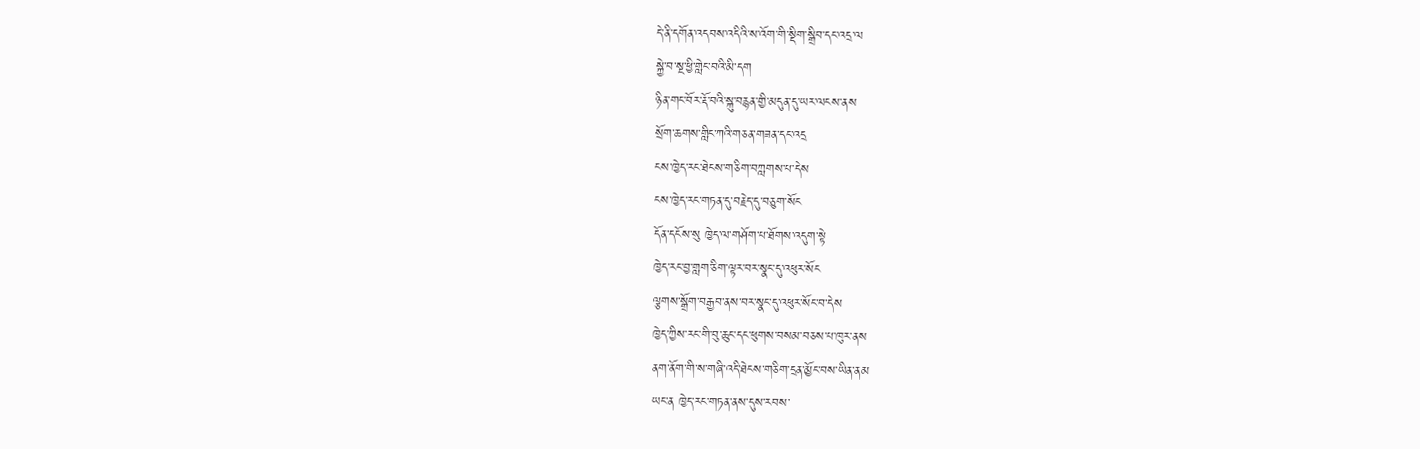དེ་ནི་དགོན་འདབས་འདིའི་ས་འོག་གི་སྡིག་སྒྲིབ་དང་འདྲ་ལ
སྐྱེ་བ་སྔ་ཕྱི་གླེང་བའི་མི་དག
ཉིན་གང་བོར་རྡོ་བའི་སྐུ་བརྙན་གྱི་མདུན་དུ་ཡར་ལངས་ནས
སྲོག་ཆགས་གླིང་ཀའི་གཅན་གཟན་དང་འདྲ
ངས་ཁྱེད་རང་ཐེངས་གཅིག་བཀླགས་པ་དེས
ངས་ཁྱེད་རང་གཏན་དུ་བརྗེད་དུ་བཅུག་སོང
དོན་དངོས་སུ ཁྱེད་ལ་གཤོག་པ་ཐོགས་འདུག་སྟེ
ཁྱེད་རང་བྱ་གླག་ཅིག་ལྟར་བར་སྣང་དུ་འཕུར་སོང
ལྕགས་སྒྲོག་བརྒྱབ་ནས་བར་སྣང་དུ་འཕུར་སོང་བ་དེས
ཁྱེད་ཀྱིས་རང་གི་བུ་ཆུང་དང་ཕུགས་བསམ་བཅས་པ་ཁུར་ནས
ནག་ནོག་གི་ས་གཞི་འདི་ཐེངས་གཅིག་དྲན་མྱོང་བས་ཡིན་ནམ
ཡང་ན ཁྱེད་རང་གཏན་ནས་དུས་རབས་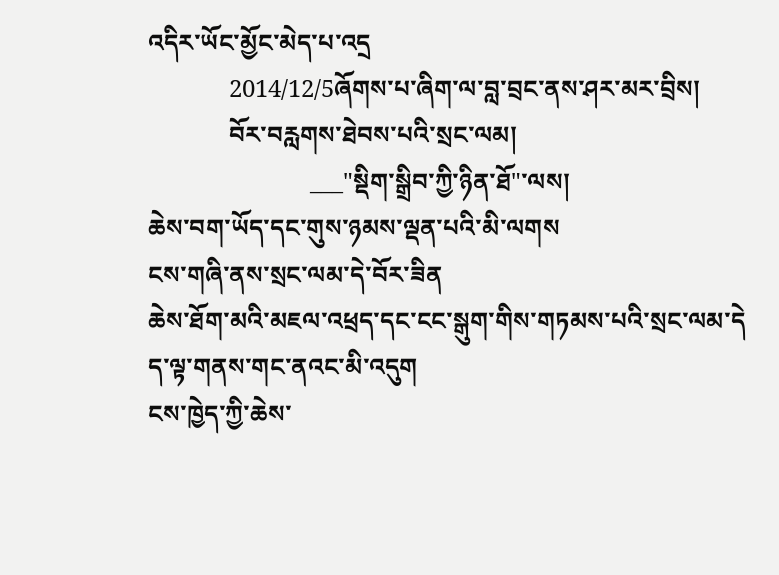འདིར་ཡོང་མྱོང་མེད་པ་འདྲ
             2014/12/5ཞོགས་པ་ཞིག་ལ་བླ་བྲང་ནས་ཤར་མར་བྲིས།
             བོར་བརླགས་ཐེབས་པའི་སྲང་ལམ།
                          ___"སྡིག་སྒྲིབ་ཀྱི་ཉིན་ཐོ"་ལས།
ཆེས་བག་ཡོད་དང་གུས་ཉམས་ལྡན་པའི་མི་ལགས
ངས་གཞི་ནས་སྲང་ལམ་དེ་བོར་ཟིན
ཆེས་ཐོག་མའི་མཇལ་འཕྲད་དང་ངང་སྒུག་གིས་གཏམས་པའི་སྲང་ལམ་དེ
ད་ལྟ་གནས་གང་ནའང་མི་འདུག
ངས་ཁྱེད་ཀྱི་ཆེས་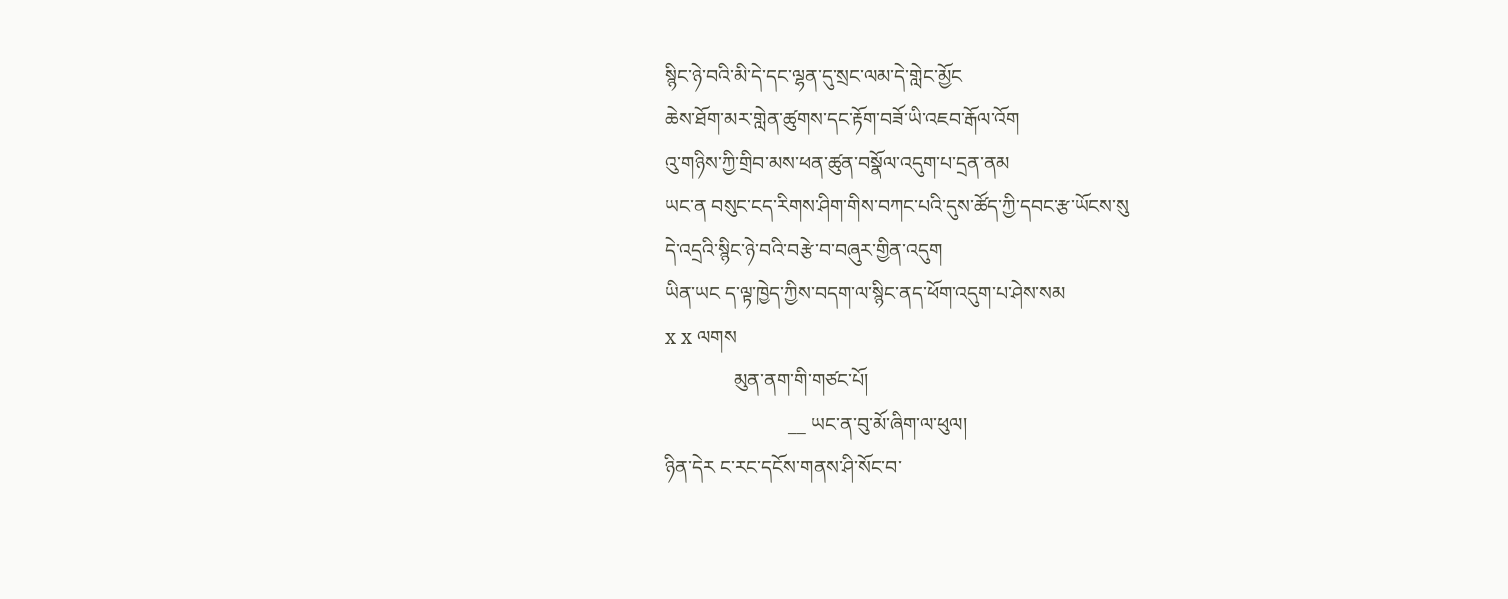སྙིང་ཉེ་བའི་མི་དེ་དང་ལྷན་དུ་སྲང་ལམ་དེ་གླེང་མྱོང
ཆེས་ཐོག་མར་གླེན་ཚུགས་དང་རྟོག་བཟོ་ཡི་འཇབ་རྒོལ་འོག
འུ་གཉིས་ཀྱི་གྲིབ་མས་ཕན་ཚུན་བསྣོལ་འདུག་པ་དྲན་ནམ
ཡང་ན བསུང་ངད་རིགས་ཤིག་གིས་བཀང་པའི་དུས་ཚོད་ཀྱི་དབང་རྩ་ཡོངས་སུ
དེ་འདྲའི་སྙིང་ཉེ་བའི་བརྩེ་བ་བཞུར་གྱིན་འདུག
ཡིན་ཡང ད་ལྟ་ཁྱེད་ཀྱིས་བདག་ལ་སྙིང་ནད་ཕོག་འདུག་པ་ཤེས་སམ
x x ལགས
              མུན་ནག་གི་གཙང་པོ།
                         __ ཡང་ན་བུ་མོ་ཞིག་ལ་ཕུལ།
ཉིན་དེར ང་རང་དངོས་གནས་ཤི་སོང་བ་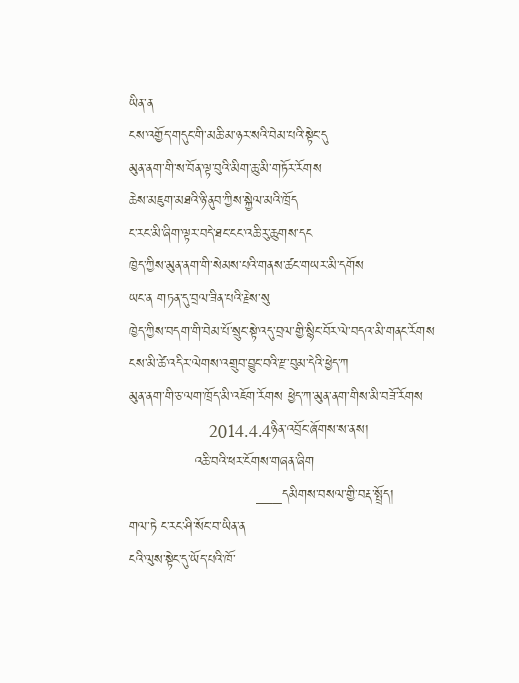ཡིན་ན
ངས་འགྱོད་གདུང་གི་མཆི་མ་ཉར་སའི་བེམ་པའི་སྟེང་དུ
མུན་ནག་གི་ས་བོན་ལྟ་བུའི་མིག་ཆུ་མི་གཏོར་རོགས
ཆེས་མཇུག་མཐའི་ཉི་ནུབ་ཀྱིས་སྐྱེལ་མའི་ཁྲོད
ང་རང་མི་ཞིག་ལྟར་བདེ་ཐང་ངང་འཆི་རུ་ཆུགས་དང
ཁྱེད་ཀྱིས་མུན་ནག་གི་སེམས་པའི་གནས་ཚང་གཡར་མི་དགོས
ཡང་ན གཏན་དུ་བྲལ་ཟིན་པའི་རྗེས་སུ
ཁྱེད་ཀྱིས་བདག་གི་བེམ་པོ་སྲུང་སྟེ་འདུ་བྲལ་གྱི་སྙིང་བོར་ལེ་བདའ་མི་གནང་རོགས
ངས་མི་ཚེ་འདིར་ལེགས་འགྲུབ་བྱུང་བའི་རྫ་བུམ་དེའི་ཕྱེད་ཀ
མུན་ནག་གི་ཅ་ལག་ཁྲོད་མི་འཇོག་རོགས ཕྱེད་ཀ་མུན་ནག་གིས་མི་བཟོ་རོགས
                 2014.4.4ཉིན་འབྲོང་ཞོགས་ས་ནས།
              འཆི་བའི་ཕར་ངོགས་གཞན་ཞིག
                           ___དམིགས་བསལ་གྱི་བརྡ་སྤྲོད།
གལ་ཏེ ང་རང་ཤི་སོང་བ་ཡིན་ན
ངའི་ལུས་སྟེང་དུ་ཡོད་པའི་ཁོ་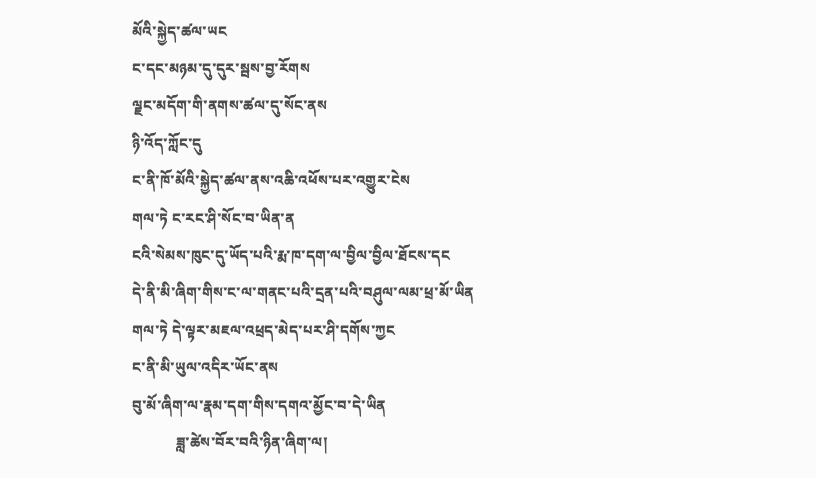མོའི་སྐྱེད་ཚལ་ཡང
ང་དང་མཉམ་དུ་དུར་སྦས་བྱ་རོགས
ལྗང་མདོག་གི་ནགས་ཚལ་དུ་སོང་ནས
ཉི་འོད་ཀློང་དུ
ང་ནི་ཁོ་མོའི་སྐྱེད་ཚལ་ནས་འཆི་འཕོས་པར་འགྱུར་ངེས
གལ་ཏེ ང་རང་ཤི་སོང་བ་ཡིན་ན
ངའི་སེམས་ཁུང་དུ་ཡོད་པའི་རྨ་ཁ་དག་ལ་བྱིལ་བྱིལ་ཐོངས་དང
དེ་ནི་མི་ཞིག་གིས་ང་ལ་གནང་པའི་དྲན་པའི་བཤུལ་ལམ་ཕྲ་མོ་ཡིན
གལ་ཏེ དེ་ལྟར་མཇལ་འཕྲད་མེད་པར་ཤི་དགོས་ཀྱང
ང་ནི་མི་ཡུལ་འདིར་ཡོང་ནས
བུ་མོ་ཞིག་ལ་རྣམ་དག་གིས་དགའ་མྱོང་བ་དེ་ཡིན
            ཟླ་ཚེས་བོར་བའི་ཉིན་ཞིག་ལ།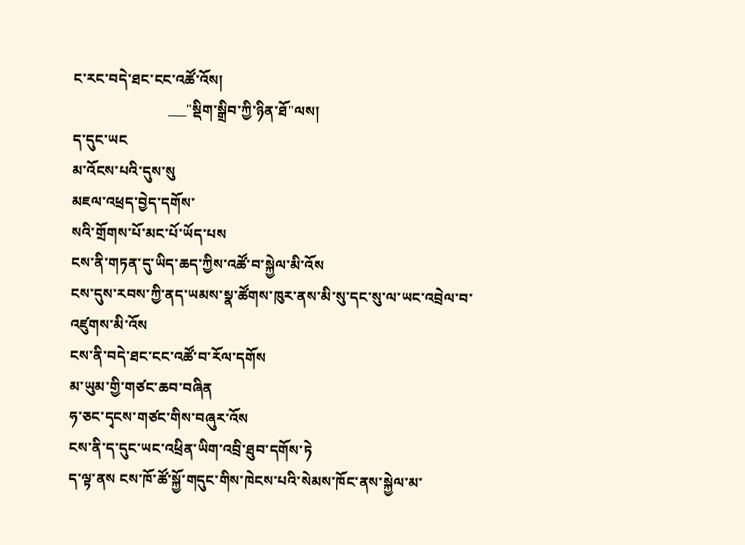ང་རང་བདེ་ཐང་ངང་འཚོ་འོས།
                          ___"སྡིག་སྒྲིབ་ཀྱི་ཉིན་ཐོ"ལས།
ད་དུང་ཡང
མ་འོངས་པའི་དུས་སུ
མཇལ་འཕྲད་བྱེད་དགོས་
སའི་གྲོགས་པོ་མང་པོ་ཡོད་པས
ངས་ནི་གཏན་དུ་ཡིད་ཆད་ཀྱིས་འཚོ་བ་སྐྱེལ་མི་འོས
ངས་དུས་རབས་ཀྱི་ནད་ཡམས་སྣ་ཚོགས་ཁུར་ནས་མི་སུ་དང་སུ་ལ་ཡང་འབྲེལ་བ་འཛུགས་མི་འོས
ངས་ནི་བདེ་ཐང་ངང་འཚོ་བ་རོལ་དགོས
མ་ཡུམ་གྱི་གཙང་ཆབ་བཞིན
ཧ་ཅང་དྭངས་གཙང་གིས་བཞུར་འོས
ངས་ནི་ད་དུང་ཡང་འཕྲིན་ཡིག་འབྲི་ཐུབ་དགོས་ཏེ
ད་ལྟ་ནས ངས་ཁོ་ཚོ་སྐྱོ་གདུང་གིས་ཁེངས་པའི་སེམས་ཁོང་ནས་སྐྱེལ་མ་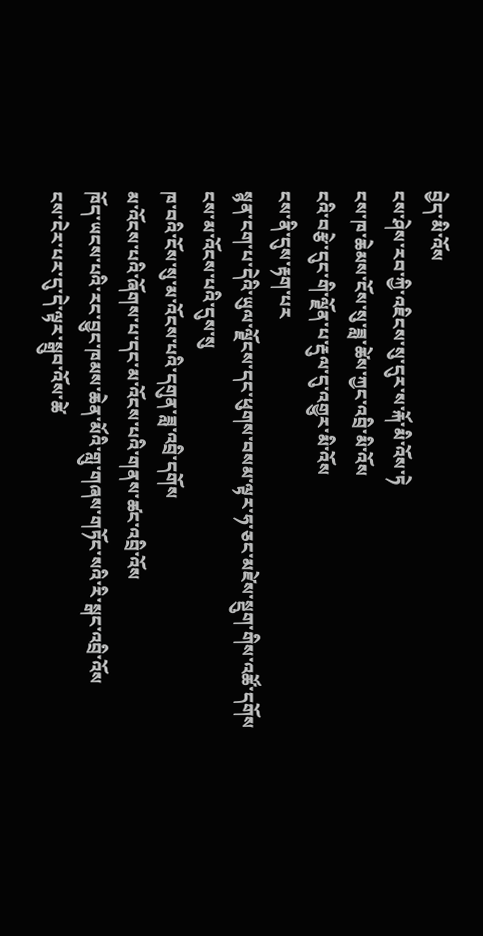བྱེད་མི་འོས
ངས་ཤེས་རབ་ཀྱི་འཇིངས་སུ་དུར་ས་རྐོ་མི་འོས་ཏེ
ངས་ཁ་ཆེམས་ངོས་སུ་ཟླ་ཚེས་ཀྱང་འབྲི་མི་འོས
ངའི་བརྩེ་དུང་གི་ལྗོན་པ་རྡུལ་དུ་འགྱུར་མི་འོས
ངས་ནི་དུས་རྟག་པར
སྙན་ངག་པ་དེའི་ཡུལ་ལྗོངས་དང་ཕུགས་བསམ་ལྟར་ཧ་ཅང་མཛེས་སྡུག་གིས་འཚོ་དགོས
ངས་མ་འོངས་པའི་དུས་སུ
ཁ་བའི་ངོས་སུ་མ་འོངས་པའི་དགུན་ཟླ་འབྲི་དགོས
མ་འོངས་པའི་ཞོགས་པ་དང་མ་འོངས་པའི་གནས་ཚང་འབྲི་འོས
ཁོད་ཡངས་པའི་རང་བྱུང་ཁམས་ཆེན་མོའི་གླུ་གཞས་གཏོང་སའི་རི་སྒང་འབྲི་འོས
ངས་ངེར་པར་དུ་དེ་ལྟར་སྒྲུབ་འོས་ཚེ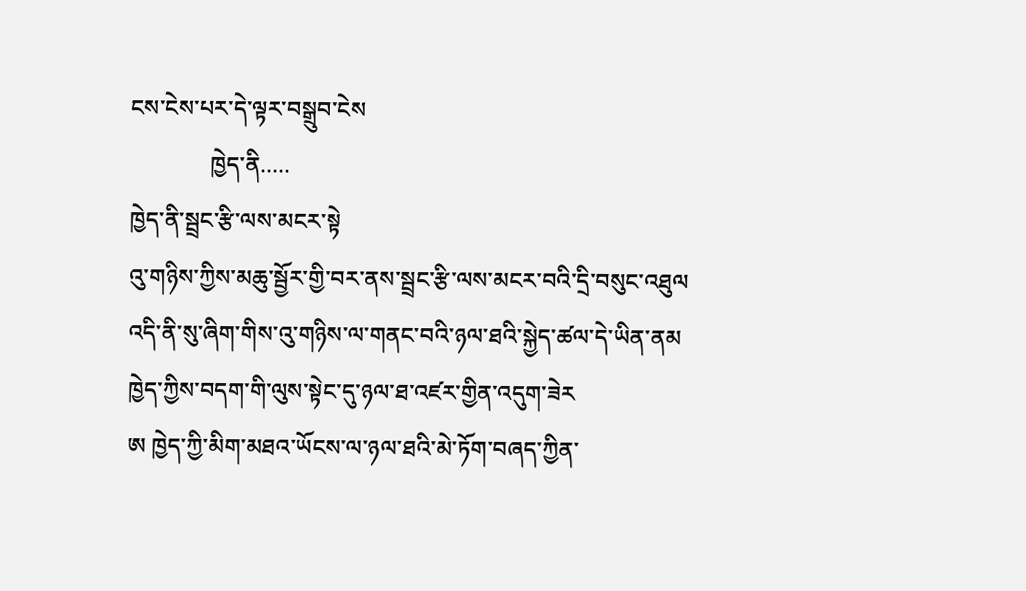ངས་ངེས་པར་དེ་ལྟར་བསྒྲུབ་ངེས
              ཁྱེད་ནི.....
ཁྱེད་ནི་སྦྲང་རྩི་ལས་མངར་སྟེ
འུ་གཉིས་ཀྱིས་མཆུ་སྦྱོར་གྱི་བར་ནས་སྦྲང་རྩི་ལས་མངར་བའི་དྲི་བསུང་འཐུལ
འདི་ནི་སུ་ཞིག་གིས་འུ་གཉིས་ལ་གནང་བའི་ཉལ་ཐའི་སྐྱེད་ཚལ་དེ་ཡིན་ནམ
ཁྱེད་ཀྱིས་བདག་གི་ལུས་སྟེང་དུ་ཉལ་ཐ་འཛར་གྱིན་འདུག་ཟེར
ཨ ཁྱེད་ཀྱི་མིག་མཐའ་ཡོངས་ལ་ཉལ་ཐའི་མེ་ཏོག་བཞད་ཀྱིན་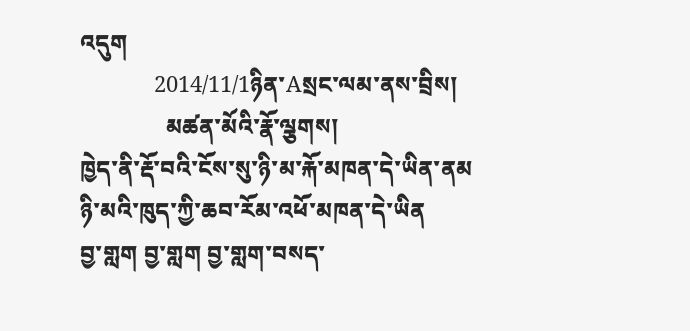འདུག
             2014/11/1ཉིན་Aསྲང་ལམ་ནས་བྲིས།
               མཚན་མོའི་རྣོ་ལྕགས།
ཁྱེད་ནི་རྡོ་བའི་ངོས་སུ་ཉི་མ་རྐོ་མཁན་དེ་ཡིན་ནམ
ཉི་མའི་ཁུད་ཀྱི་ཆབ་རོམ་འཕོ་མཁན་དེ་ཡིན
བྱ་གླག བྱ་གླག བྱ་གླག་བསད་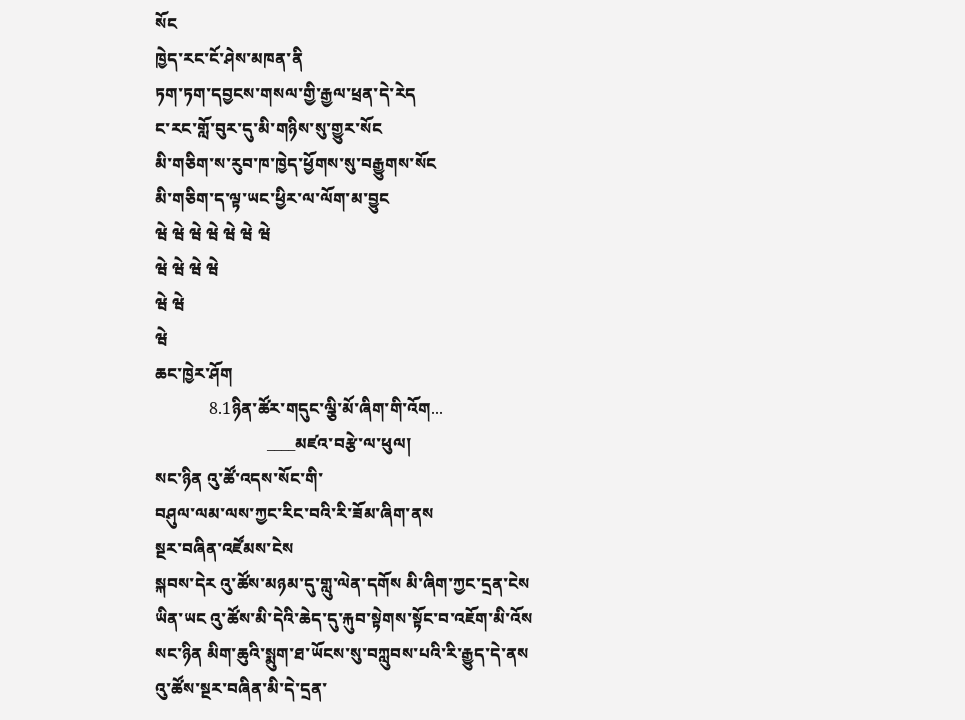སོང
ཁྱེད་རང་ངོ་ཤེས་མཁན་ནི
ཏག་ཏག་དབྱངས་གསལ་གྱི་རྒྱལ་ཕྲན་དེ་རེད
ང་རང་གློ་བུར་དུ་མི་གཉིས་སུ་གྱུར་སོང
མི་གཅིག་ས་རུབ་ཁ་ཁྱེད་ཕྱོགས་སུ་བརྒྱུགས་སོང
མི་གཅིག་ད་ལྟ་ཡང་ཕྱིར་ལ་ལོག་མ་བྱུང
ཝེ ཝེ ཝེ ཝེ ཝེ ཝེ ཝེ
ཝེ ཝེ ཝེ ཝེ
ཝེ ཝེ
ཝེ
ཆང་ཁྱེར་ཤོག
             8.1ཉིན་ཚོར་གདུང་ལྕི་མོ་ཞིག་གི་འོག...
                           ____མཛའ་བརྩེ་ལ་ཕུལ།
སང་ཉིན འུ་ཚོ་འདས་སོང་གི་
བཤུལ་ལམ་ལས་ཀྱང་རིང་བའི་རི་ཟོམ་ཞིག་ནས
སྔར་བཞིན་འཛོམས་ངེས
སྐབས་དེར འུ་ཚོས་མཉམ་དུ་གླུ་ལེན་དགོས མི་ཞིག་ཀྱང་དྲན་ངེས
ཡིན་ཡང འུ་ཚོས་མི་དེའི་ཆེད་དུ་རྐུབ་སྟེགས་སྟོང་བ་འཇོག་མི་འོས
སང་ཉིན མིག་ཆུའི་སྨུག་ཐ་ཡོངས་སུ་བཀླུབས་པའི་རི་རྒྱུད་དེ་ནས
འུ་ཚོས་སྔར་བཞིན་མི་དེ་དྲན་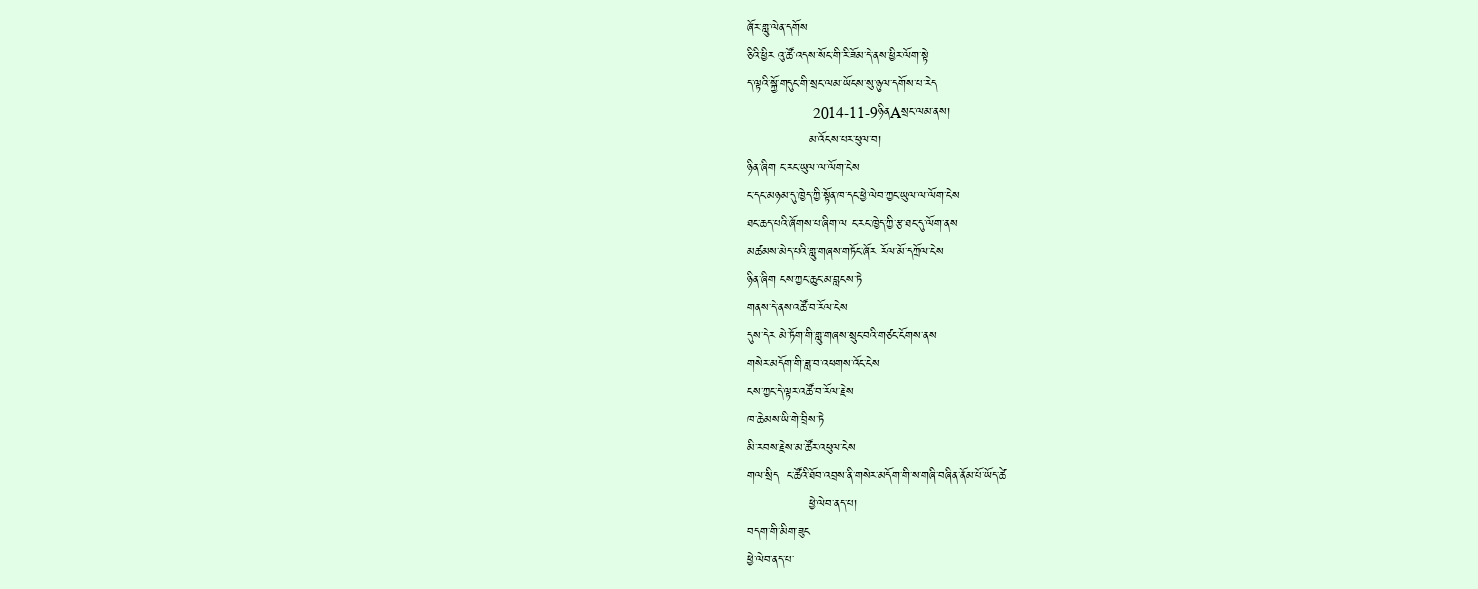ཞོར་གླུ་ལེན་དགོས
ཅིའི་ཕྱིར འུ་ཚོ་འདས་སོང་གི་རི་ཟོམ་དེ་ནས་ཕྱིར་ལོག་སྟེ
ད་ལྟའི་སྐྱོ་གདུང་གི་སྲང་ལམ་ཡོངས་སུ་ཉུལ་དགོས་པ་རེད
                2014-11-9ཉིནAསྲང་ལམ་ནས།
               མ་འོངས་པར་ཕུལ་བ།
ཉིན་ཞིག ང་རང་ཡུལ་ལ་ལོག་ངེས
ང་དང་མཉམ་དུ་ཁྱེད་ཀྱི་སྟོན་ཁ་དང་ཕྱེ་ལེབ་ཀྱང་ཡུལ་ལ་ལོག་ངེས
ཐང་ཆད་པའི་ཞོགས་པ་ཞིག་ལ ང་རང་ཁྱེད་ཀྱི་རྩ་ཐང་དུ་ལོག་ནས
མཚམས་མེད་པའི་གླུ་གཞས་གཏོང་ཞོར རོལ་མོ་དཀྲོལ་ངེས
ཉིན་ཞིག ངས་ཀྱང་ཆུང་མ་བླངས་ཏེ
གནས་དེ་ནས་འཚོ་བ་རོལ་ངེས
དུས་དེར མེ་ཏོག་གི་གླུ་གཞས་སྲུང་བའི་གཙང་ངོགས་ནས
གསེར་མདོག་གི་ཟླ་བ་འཕགས་འོང་ངེས
ངས་ཀྱང་དེ་ལྟར་འཚོ་བ་རོལ་རྗེས
ཁ་ཆེམས་ཡི་གེ་བྲིས་ཏེ
མི་རབས་རྗེས་མ་ཚོར་འཕུལ་ངེས
གལ་སྲིད  ང་ཚོའི་ཐོབ་འབྲས་ནི་གསེར་མདོག་གི་ས་གཞི་བཞིན་ནོམ་པོ་ཡོད་ཚེ
               ཕྱེ་ལེབ་ནད་པ།
བདག་གི་མིག་ཟུང
ཕྱེ་ལེབ་ནད་པ་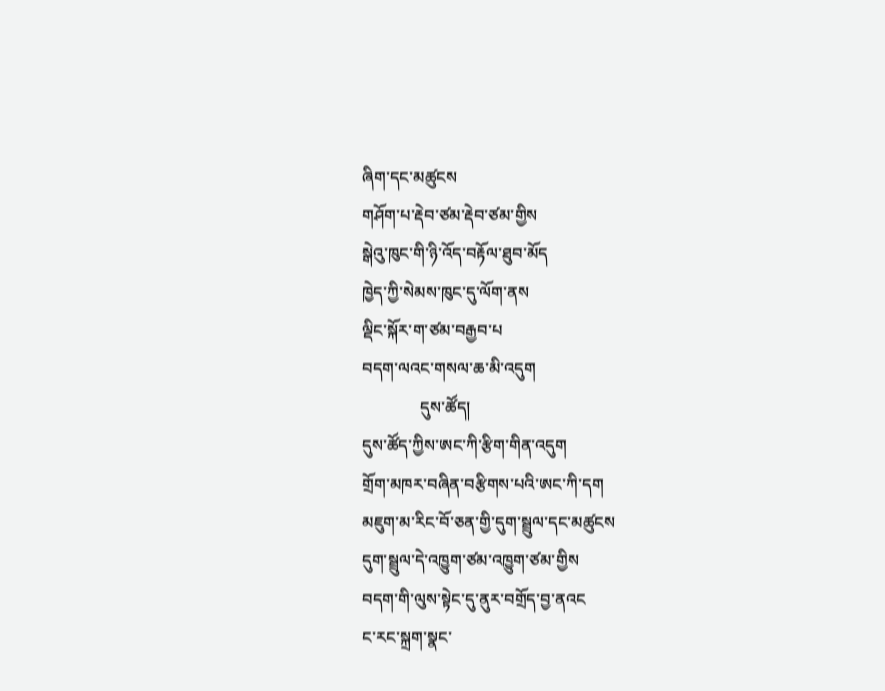ཞིག་དང་མཚུངས
གཤོག་པ་རྡེབ་ཙམ་རྡེབ་ཙམ་གྱིས
སྒེའུ་ཁུང་གི་ཉི་འོད་བརྟོལ་ཐུབ་མོད
ཁྱེད་ཀྱི་སེམས་ཁུང་དུ་ལོག་ནས
ལྡིང་སྐོར་ག་ཙམ་བརྒྱབ་པ
བདག་ལའང་གསལ་ཆ་མི་འདུག
              དུས་ཚོད།
དུས་ཚོད་ཀྱིས་ཨང་ཀི་རྩིག་གིན་འདུག
གྲོག་མཁར་བཞིན་བརྩིགས་པའི་ཨང་ཀི་དག
མཇུག་མ་རིང་བོ་ཅན་གྱི་དུག་སྦྲུལ་དང་མཚུངས
དུག་སྦྲུལ་དེ་འཁྱུག་ཙམ་འཁྱུག་ཙམ་གྱིས
བདག་གི་ལུས་སྟེང་དུ་ནུར་བགྲོད་བྱ་ནའང
ང་རང་སྐྲག་སྣང་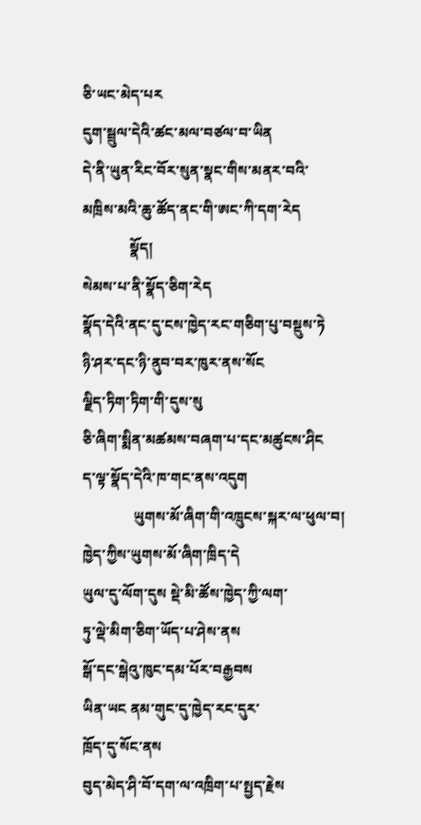ཅི་ཡང་མེད་པར
དུག་སྦྲུལ་དེའི་ཚང་མལ་བཙལ་བ་ཡིན
དེ་ནི་ཡུན་རིང་བོར་སུན་སྣང་གིས་མནར་བའི་
མཁྲིས་མའི་ཆུ་ཚོད་ནང་གི་ཨང་ཀི་དག་རེད
             སྣོད།
སེམས་པ་ནི་སྣོད་ཅིག་རེད
སྣོད་དེའི་ནང་དུ་ངས་ཁྱེད་རང་གཅིག་པུ་བསྡུས་ཏེ
ཉི་ཤར་དང་ཉི་ནུབ་བར་ཁུར་ནས་སོང
ལྗིད་ཏིག་ཏིག་གི་དུས་སུ
ཅི་ཞིག་སྨིན་མཚམས་བཞག་པ་དང་མཚུངས་ཤིང
ད་ལྟ་སྣོད་དེའི་ཁ་གང་ནས་འདུག
              ཡུགས་མོ་ཞིག་གི་འཁྲུངས་སྐར་ལ་ཕུལ་བ།
ཁྱེད་ཀྱིས་ཡུགས་མོ་ཞིག་ཁྲིད་དེ
ཡུལ་དུ་ལོག་དུས སྡེ་མི་ཚོས་ཁྱེད་ཀྱི་ལག་
ཏུ་ལྡེ་མིག་ཅིག་ཡོད་པ་ཤེས་ནས
སྒོ་དང་སྒེའུ་ཁུང་དམ་པོར་བརྒྱབས
ཡིན་ཡང ནམ་གུང་དུ་ཁྱེད་རང་དུར་
ཁྲོད་དུ་སོང་ནས
བུད་མེད་ཤི་བོ་དག་ལ་འཁྲིག་པ་སྤྱད་རྗེས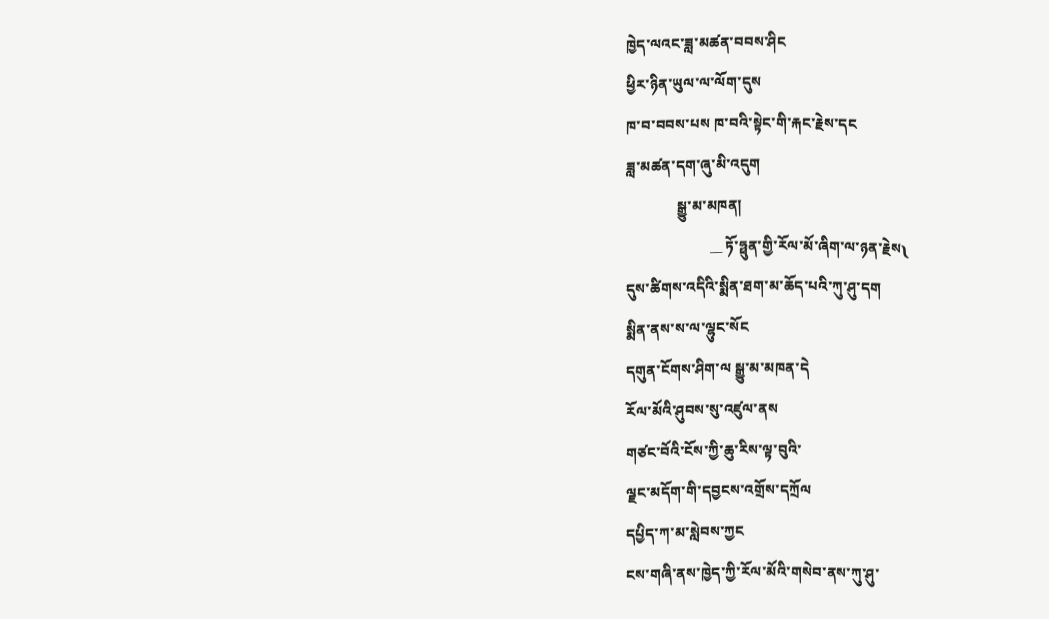ཁྱེད་ལའང་ཟླ་མཚན་བབས་ཤིང
ཕྱིར་ཉིན་ཡུལ་ལ་ལོག་དུས
ཁ་བ་བབས་པས ཁ་བའི་སྟེང་གི་རྐང་རྗེས་དང
ཟླ་མཚན་དག་ཞུ་མི་འདུག
              སྒྱུ་མ་མཁན།
                       __ ཏོ་ཧྥུན་གྱི་རོལ་མོ་ཞིག་ལ་ཉན་རྗེས༾
དུས་ཚིགས་འདིའི་སྨིན་ཐག་མ་ཆོད་པའི་ཀུ་ཤུ་དག
སྨིན་ནས་ས་ལ་ལྷུང་སོང
དགུན་ངོགས་ཤིག་ལ སྒྱུ་མ་མཁན་དེ
རོལ་མོའི་ཤུབས་སུ་འཛུལ་ནས
གཙང་བོའི་ངོས་ཀྱི་ཆུ་རིས་ལྟ་བུའི་
ལྗང་མདོག་གི་དབྱངས་འགྲོས་དཀྲོལ
དཔྱིད་ཀ་མ་སླེབས་ཀྱང
ངས་གཞི་ནས་ཁྱེད་ཀྱི་རོལ་མོའི་གསེབ་ནས་ཀུ་ཤུ་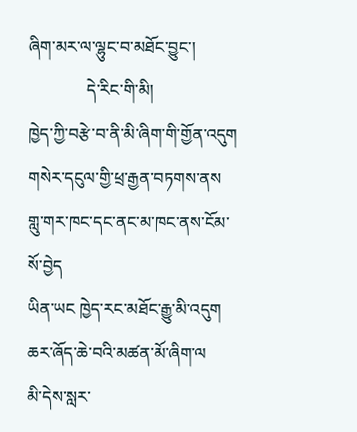ཞིག་མར་ལ་ལྷུང་བ་མཐོང་བྱུང་།
              དེ་རིང་གི་མི།
ཁྱེད་ཀྱི་བརྩེ་བ་ནི་མི་ཞིག་གི་གྱོན་འདུག
གསེར་དངུལ་གྱི་ཕྲ་རྒྱན་བཏགས་ནས
གླུ་གར་ཁང་དང་ནང་མ་ཁང་ནས་ངོམ་སོ་བྱེད
ཡིན་ཡང ཁྱེད་རང་མཐོང་རྒྱུ་མི་འདུག
ཆར་ཞོད་ཆེ་བའི་མཚན་མོ་ཞིག་ལ
མི་དེས་སླར་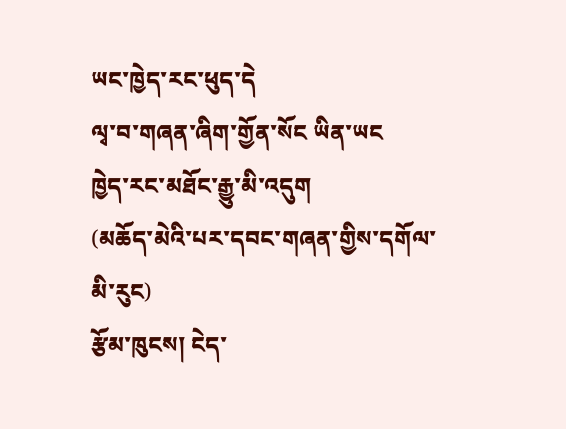ཡང་ཁྱེད་རང་ཕུད་དེ
ལྭ་བ་གཞན་ཞིག་གྱོན་སོང ཡིན་ཡང
ཁྱེད་རང་མཐོང་རྒྱུ་མི་འདུག
(མཆོད་མེའི་པར་དབང་གཞན་གྱིས་དགོལ་མི་རུང)
རྩོམ་ཁུངས། ངེད་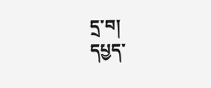དྲ་བ།
དཔྱད་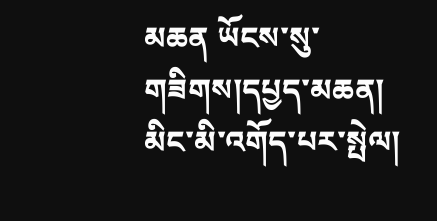མཆན ཡོངས་སུ་གཟིགས།དཔྱད་མཆན།
མིང་མི་འགོད་པར་སྤེལ།